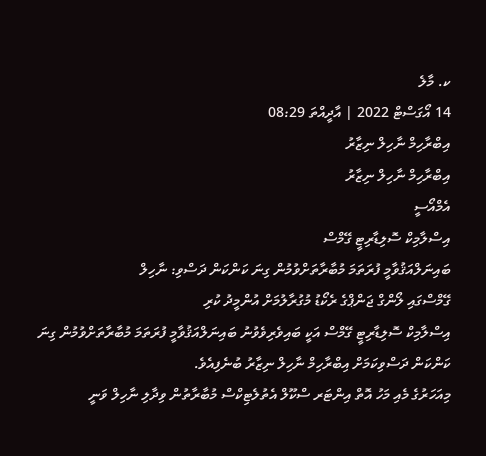ކ. މާލެ
14 އޯގަސްޓް 2022 | އާދީއްތަ 08:29
އިބްރާހިމް ނާހިލް ނިޒާރު
އިބްރާހިމް ނާހިލް ނިޒާރު
އެމްއޯސީ
އިސްލާމިކް ސޮލިޑާރިޓީ ގޭމްސް
ބައިނަލްއަޤުވާމީ ފުރަތަމަ މުބާރާތަށްވުމުން ގިނަ ކަންކަން ދަސްވި: ނާހިލް
ގޭމްސްގައި ލޯންގް ޖަންޕްގެ ރެކޯޑު މުގުރާލުމަށް އުންމީދު ކުރި
އިސްލާމިކް ސޮލިޑާރިޓީ ގޭމްސް އަކީ ބައިވެރިވެވުނު ބައިނަލްއަޤުވާމީ ފުރަތަމަ މުބާރާތަށްވުމުން ގިނަ ކަންކަން ދަސްވިކަމަށް އިބްރާހިމް ނާހިލް ނިޒާރު ބުނެފިއެވެ.
މިއަހަރުގެ މެއި މަހު އޮތް އިންޓަރ ސްކޫލް އެތުލެޓިކްސް މުބާރާތުން ވިދާލި ނާހިލް ވަނީ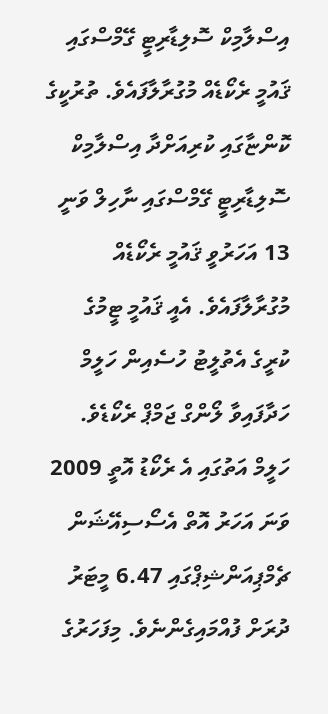އިސްލާމިކް ސޮލިޑާރިޓީ ގޭމްސްގައި ޤައުމީ ރެކޯޑެއް މުގުރާލާފައެވެ. ތުރުކީގެ ކޮންޏާގައި ކުރިއަށްދާ އިސްލާމިކް ސޮލިޑާރިޓީ ގޭމްސްގައި ނާހިލް ވަނީ 13 އަހަރުވީ ޤައުމީ ރެކޯޑެއް މުގުރާލާފައެވެ. އެއީ ޤައުމީ ޓީމުގެ ކުރީގެ އެތުލީޓު ހުސެއިން ހަލީމް ހަދާފައިވާ ލޯންގް ޖަމްޕް ރެކޯޑެވެ. ހަލީމް އަތުގައި އެ ރެކޯޑު އޮތީ 2009 ވަނަ އަހަރު އޮތް އެސޯސިއޭޝަން ޗެމްޕިއަންޝިޕްގައި 6.47 މީޓަރު ދުރަށް ފުއްމައިގެންނެވެ. މިފަހަރުގެ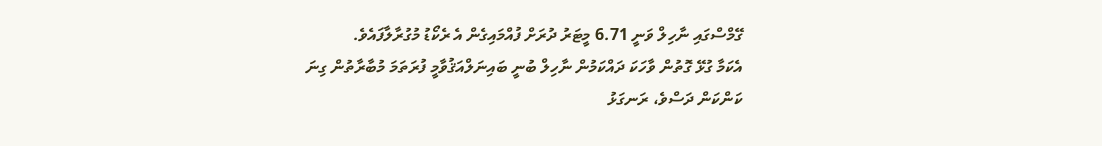ގޭމްސްގައި ނާހިލް ވަނީ 6.71 މީޓަރު ދުރަށް ފުއްމައިގެން އެ ރެކޯޑު މުގުރާލާފައެވެ.
އެކަމާ ގުޅޭ ގޮތުން ވާހަކަ ދައްކަމުން ނާހިލް ބުނީ ބައިނަލްއަޤުވާމީ ފުރަތަމަ މުބާރާތުން ގިނަ ކަންކަން ދަސްވެ، ރަނގަޅު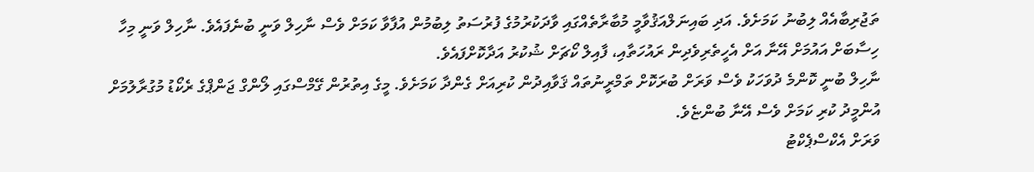ތަޖުރިބާއެއް ލިބުނު ކަމަށެވެ. އަދި ބައިނަލްއަޤުވާމީ މުބާރާތެއްގައި ވާދަކުރުމުގެ ފުރުސަތު ލިބުމުން އުފާވާ ކަމަށް ވެސް ނާހިލް ވަނީ ބުނެފައެވެ. ނާހިލް ވަނީ މިހާ ހިސާބަށް އައުމަށް އޭނާ އަށް އެހީތެރިވެދިން ރައުހަތާއި، ފާއިލް ކޯޗަށް ޝުކުރު އަދާކޮށްފައެވެ.
ނާހިލް ބުނީ ކޮންމެ ދުވަހަކު ވެސް ވަރަށް ބުރަކޮށް ތަމްރީނުތައް ޤަވާއިދުން ކުރިއަށް ގެންދާ ކަމަށެވެ. މީގެ އިތުރުން ގޭމްސްގައި ލޯންގް ޖަންޕްގެ ރެކޯޑު މުގުރާލުމަށް އުންމީދު ކުރި ކަމަށް ވެސް އޭނާ ބުންޏެވެ.
ވަރަށް އެކްސްޕެކްޓު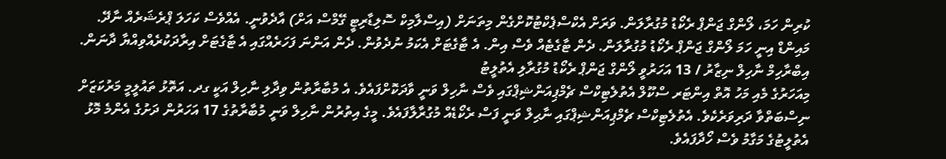ކުރިން ހަމަ، ލޯންގް ޖަންޕް ރެކޯޑު މުގުރާލަން. ވަރަށް އެކްސްޕެކްޓުކޮށްގެން މިތަނަށް (އިސްލާމިކް ސޮލިޑާރިޓީ ގޭމްސް އަށް) އާދެވުނީ. އެއްވެސް ކަހަލަ ޕްރެޝަރެއް ނާދޭ. މައިންޑް އިނީ ހަމަ ލޯންގް ޖަންޕް ރެކޯޑު މުގުރާލަން. ދެން ޓާގެޓެއް ވެސް އިން. އެ ޓާގެޓަށް އެކަމު ނުދެވުން. ދެން އަންނަ ފަހަރެއްގައި އެ ޓާގެޓަށް އިރާދަކުރެއްވިއްޔާ ދާނަން.
އިބްރާހިމް ނާހިލް ނިޒާރު / 13 އަހަރުވީ ލޯންގް ޖަންޕް ރެކޯޑު މުގުރާލި އެތުލީޓު
މިއަހަރުގެ މެއި މަހު އޮތް އިންޓަރ ސްކޫލް އެތުލެޓިކްސް ޗެމްޕިއަންޝިޕްގައި ވެސް ނާހިލް ވަނީ ވާދަކޮށްފައެވެ. އެ މުބާރާތުން ވިދާލި ނާހިލް އަކީ ގދ. އަތޮޅު ތައުލީމީ މަރުކަޒަށް ނިސްބަތްވާ ދަރިވަރެކެވެ. އެތުލެޓިކްސް ޗެމްޕިއަންޝިޕްގައި ނާޙިލް ވަނީ ފަސް ރެކޯޑެއް މުގުރާލާފައެވެ. މީގެ އިތުރުން ނާހިލް ވަނީ މުބާރާތުގެ 17 އަހަރުން ދަށުގެ އެންމެ މޮޅު އެތުލީޓުގެ މަގާމު ވެސް ހޯދާފައެވެ.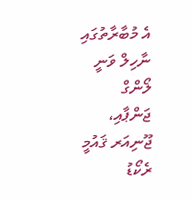އެ މުބާރާތުގައި ނާހިލް ވަނީ ލޯންގް ޖަންޕާއި، ޖޫނިއަރ ޤައުމީ ރެކޯޑު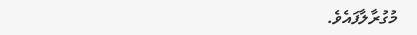މުގުރާލާފައެވެ.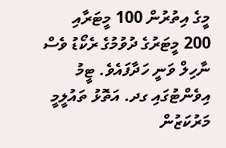މީގެ އިތުރުން 100 މީޓަރާއި 200 މީޓަރުގެ ދުވުމުގެ ރެކޯޑު ވެސް ނާހިލް ވަނީ ހަދާފައެވެ. ޓީމު އިވެންޓުގައި ގދ. އަތޮޅު ތައުލީމީ މަރުކަޒުން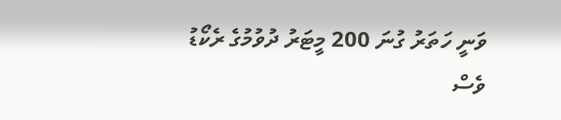ވަނީ ހަތަރު ގުނަ 200 މީޓަރު ދުވުމުގެ ރެކޯޑު ވެސް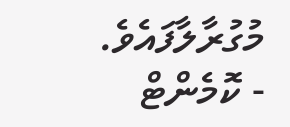މުގުރާލާފައެވެ.
- ކޮމެންޓް